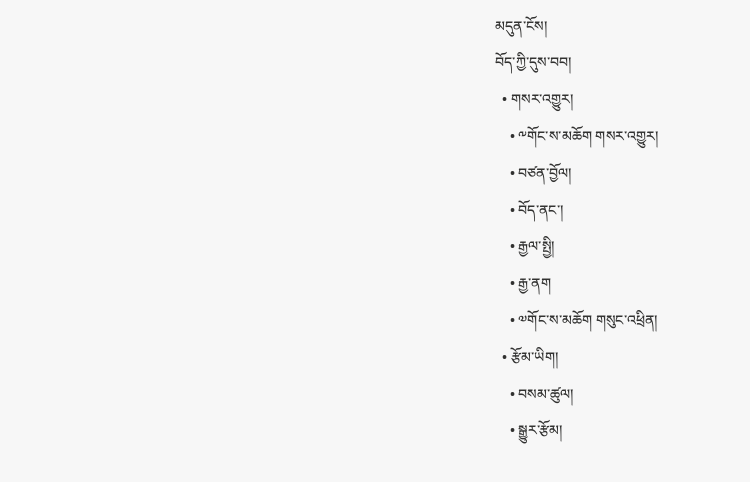མདུན་ངོས།
བོད་ཀྱི་དུས་བབ།
  • གསར་འགྱུར།
    • ༸གོང་ས་མཆོག གསར་འགྱུར།
    • བཙན་བྱོལ།
    • བོད་ནང་།
    • རྒྱལ་སྤྱི།
    • རྒྱ་ནག
    • ༧གོང་ས་མཆོག གསུང་འཕྲིན།
  • རྩོམ་ཡིག།
    • བསམ་ཚུལ།
    • སྒྱུར་རྩོམ།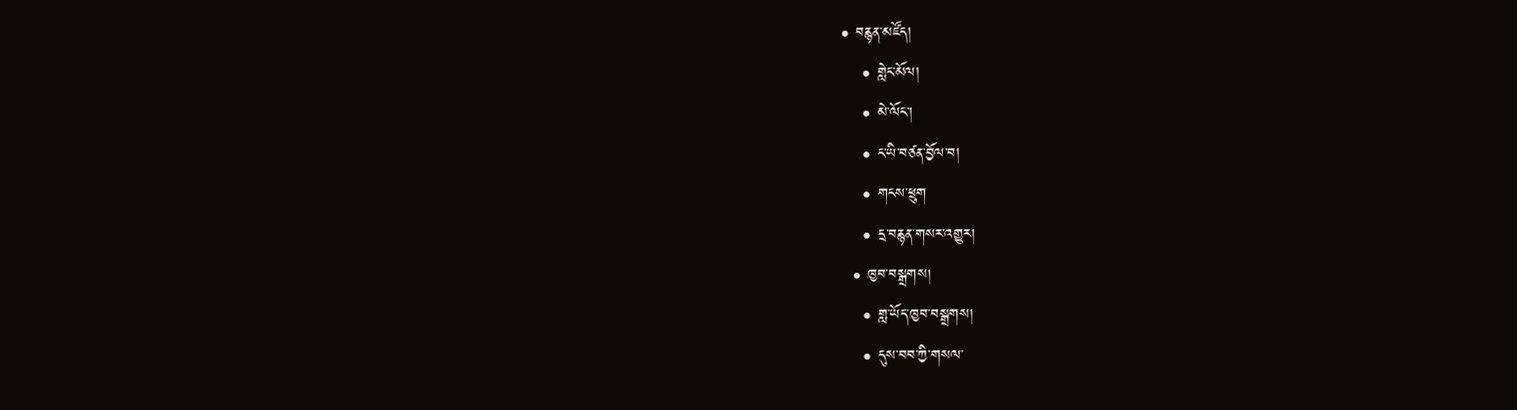• བརྙན་མཛོད།
    • གླེང་མོལ།
    • མེ་ལོང་།
    • ང་ཡི་བཙན་བྱོལ་བ།
    • གངས་ཕྲུག
    • དྲ་བརྙན་གསར་འགྱུར།
  • ཁྱབ་བསྒྲགས།
    • གླ་ཡོད་ཁྱབ་བསྒྲགས།
    • དུས་བབ་ཀྱི་གསལ་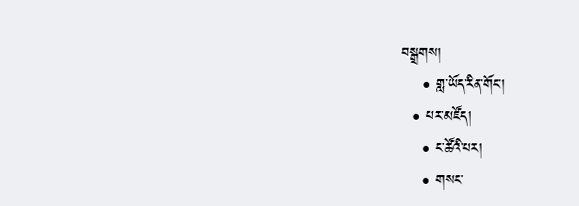བསྒྲགས།
    • གླ་ཡོད་རིན་གོང་།
  • པར་མཛོད།
    • ང་ཚོའི་པར།
    • གསང་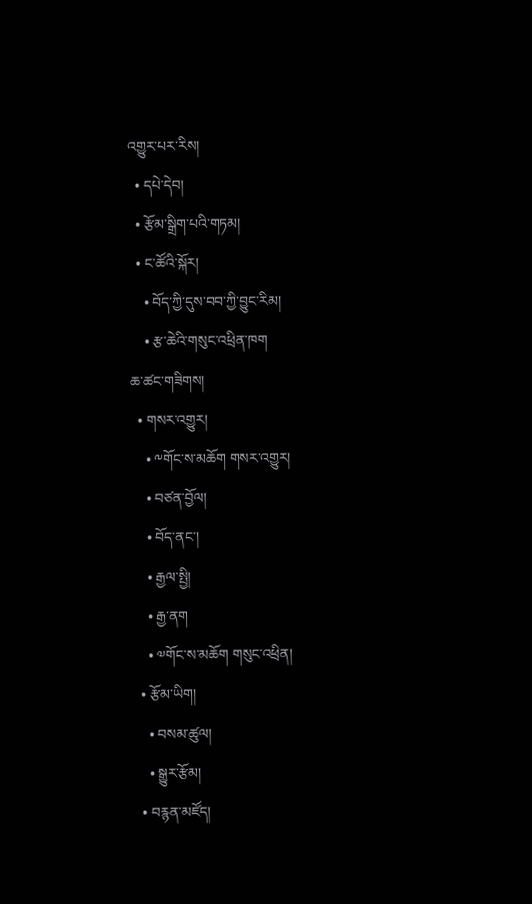འགྱུར་པར་རིས།
  • དཔེ་དེབ།
  • རྩོམ་སྒྲིག་པའི་གཏམ།
  • ང་ཚོའི་སྐོར།
    • བོད་ཀྱི་དུས་བབ་ཀྱི་བྱུང་རིམ།
    • རྩ་ཆེའི་གསུང་འཕྲིན་ཁག
ཆ་ཚང་གཟིགས།
  • གསར་འགྱུར།
    • ༸གོང་ས་མཆོག གསར་འགྱུར།
    • བཙན་བྱོལ།
    • བོད་ནང་།
    • རྒྱལ་སྤྱི།
    • རྒྱ་ནག
    • ༧གོང་ས་མཆོག གསུང་འཕྲིན།
  • རྩོམ་ཡིག།
    • བསམ་ཚུལ།
    • སྒྱུར་རྩོམ།
  • བརྙན་མཛོད།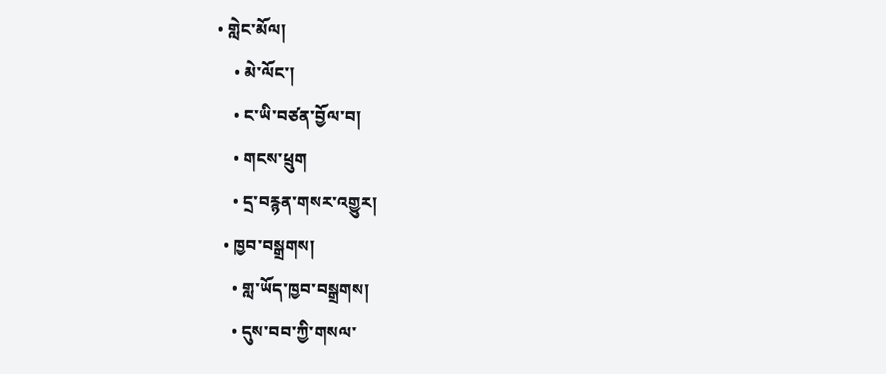• གླེང་མོལ།
    • མེ་ལོང་།
    • ང་ཡི་བཙན་བྱོལ་བ།
    • གངས་ཕྲུག
    • དྲ་བརྙན་གསར་འགྱུར།
  • ཁྱབ་བསྒྲགས།
    • གླ་ཡོད་ཁྱབ་བསྒྲགས།
    • དུས་བབ་ཀྱི་གསལ་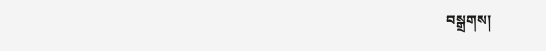བསྒྲགས།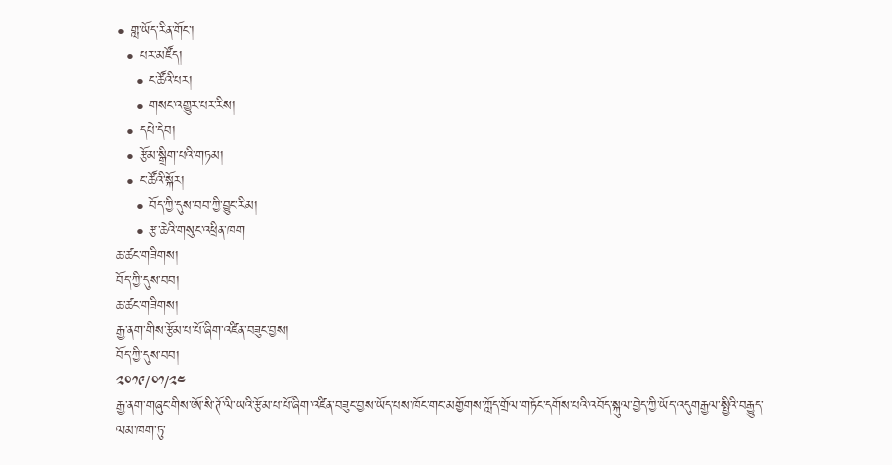• གླ་ཡོད་རིན་གོང་།
  • པར་མཛོད།
    • ང་ཚོའི་པར།
    • གསང་འགྱུར་པར་རིས།
  • དཔེ་དེབ།
  • རྩོམ་སྒྲིག་པའི་གཏམ།
  • ང་ཚོའི་སྐོར།
    • བོད་ཀྱི་དུས་བབ་ཀྱི་བྱུང་རིམ།
    • རྩ་ཆེའི་གསུང་འཕྲིན་ཁག
ཆ་ཚང་གཟིགས།
བོད་ཀྱི་དུས་བབ།
ཆ་ཚང་གཟིགས།
རྒྱ་ནག་གིས་རྩོམ་པ་པོ་ཞིག་འཛིན་བཟུང་བྱས།
བོད་ཀྱི་དུས་བབ།
༢༠༡༩/༠༡/༢༤
རྒྱ་ནག་གཞུང་གིས་ཨོ་སི་ཊོ་ལི་ཡའི་རྩོམ་པ་པོ་ཞིག་འཛིན་བཟུང་བྱས་ཡོད་པས་ཁོང་གང་མགྱོགས་ཀློད་གྲོལ་གཏོང་དགོས་པའི་འབོད་སྐུལ་བྱེད་ཀྱི་ཡོད་འདུགརྒྱལ་སྤྱིའི་བརྒྱུད་ལམ་ཁག་ཏུ་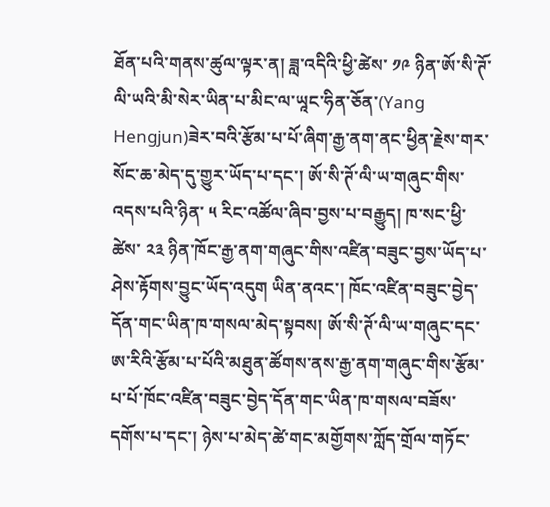ཐོན་པའི་གནས་ཚུལ་ལྟར་ན། ཟླ་འདིའི་ཕྱི་ཚེས་ ༡༩ ཉིན་ཨོ་སི་ཊོ་ལི་ཡའི་མི་སེར་ཡིན་པ་མིང་ལ་ཡཱང་ཧིན་ཅོན་(Yang Hengjun)ཟེར་བའི་རྩོམ་པ་པོ་ཞིག་རྒྱ་ནག་ནང་ཕྱིན་རྗེས་གར་སོང་ཆ་མེད་དུ་གྱུར་ཡོད་པ་དང་། ཨོ་སི་ཊོ་ལི་ཡ་གཞུང་གིས་འདས་པའི་ཉིན་ ༥ རིང་འཚོལ་ཞིབ་བྱས་པ་བརྒྱུད། ཁ་སང་ཕྱི་ཚེས་ ༢༣ ཉིན་ཁོང་རྒྱ་ནག་གཞུང་གིས་འཛིན་བཟུང་བྱས་ཡོད་པ་ཤེས་རྟོགས་བྱུང་ཡོད་འདུག ཡིན་ནའང་། ཁོང་འཛིན་བཟུང་བྱེད་དོན་གང་ཡིན་ཁ་གསལ་མེད་སྟབས། ཨོ་སི་ཊོ་ལི་ཡ་གཞུང་དང་ཨ་རིའི་རྩོམ་པ་པོའི་མཐུན་ཚོགས་ནས་རྒྱ་ནག་གཞུང་གིས་རྩོམ་པ་པོ་ཁོང་འཛིན་བཟུང་བྱེད་དོན་གང་ཡིན་ཁ་གསལ་བཟོས་དགོས་པ་དང་། ཉེས་པ་མེད་ཚེ་གང་མགྱོགས་ཀློད་གྲོལ་གཏོང་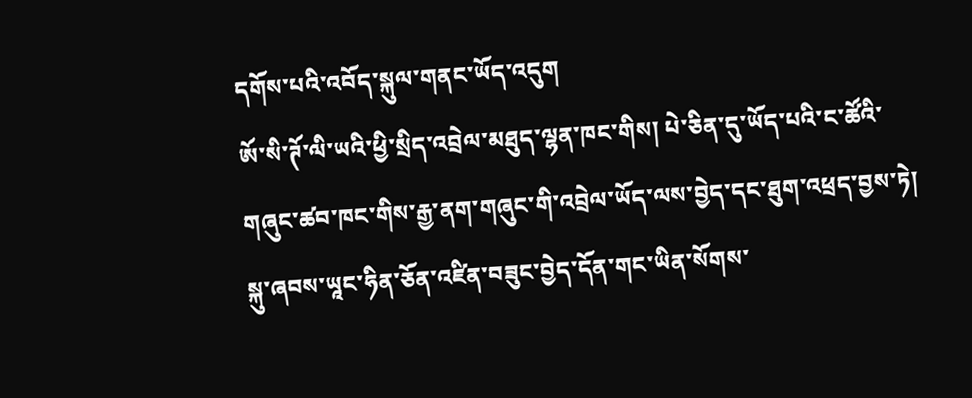དགོས་པའི་འབོད་སྐུལ་གནང་ཡོད་འདུག
ཨོ་སི་ཊོ་ལི་ཡའི་ཕྱི་སྲིད་འབྲེལ་མཐུད་ལྷན་ཁང་གིས། པེ་ཅིན་དུ་ཡོད་པའི་ང་ཚོའི་གཞུང་ཚབ་ཁང་གིས་རྒྱ་ནག་གཞུང་གི་འབྲེལ་ཡོད་ལས་བྱེད་དང་ཐུག་འཕྲད་བྱས་ཏེ། སྐུ་ཞབས་ཡཱང་ཧིན་ཅོན་འཛིན་བཟུང་བྱེད་དོན་གང་ཡིན་སོགས་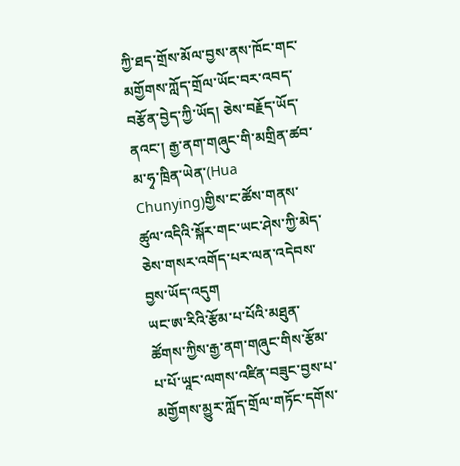ཀྱི་ཐད་གྲོས་མོལ་བྱས་ནས་ཁོང་གང་མགྱོགས་ཀློད་གྲོལ་ཡོང་བར་འབད་བརྩོན་བྱེད་ཀྱི་ཡོད། ཅེས་བརྗོད་ཡོད་ནའང་། རྒྱ་ནག་གཞུང་གི་མགྲིན་ཚབ་མ་ཧྭ་ཁྲིན་ཡེན་(Hua Chunying)གྱིས་ང་ཚོས་གནས་ཚུལ་འདིའི་སྐོར་གང་ཡང་ཤེས་ཀྱི་མེད་ཅེས་གསར་འགོད་པར་ལན་འདེབས་བྱས་ཡོད་འདུག
ཡང་ཨ་རིའི་རྩོམ་པ་པོའི་མཐུན་ཚོགས་ཀྱིས་རྒྱ་ནག་གཞུང་གིས་རྩོམ་པ་པོ་ཡཱང་ལགས་འཛིན་བཟུང་བྱས་པ་མགྱོགས་མྱུར་ཀློད་གྲོལ་གཏོང་དགོས་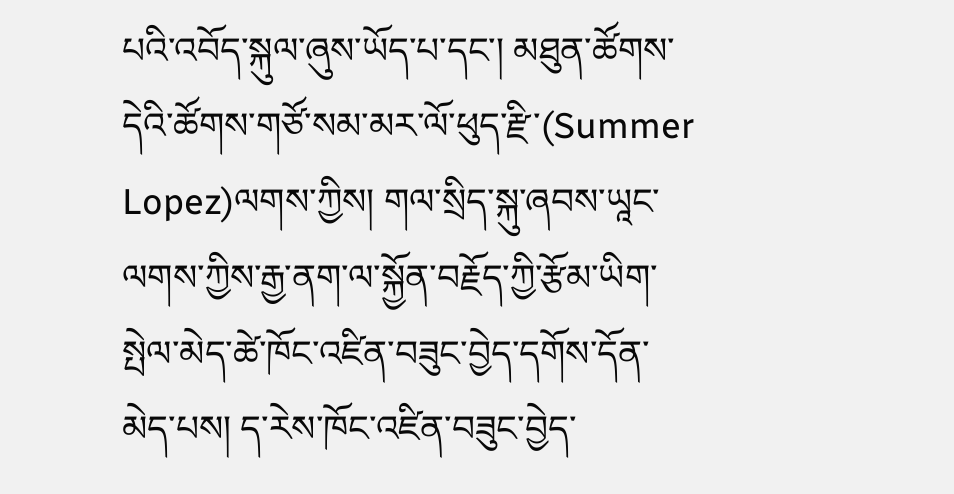པའི་འབོད་སྐུལ་ཞུས་ཡོད་པ་དང་། མཐུན་ཚོགས་དེའི་ཚོགས་གཙོ་སམ་མར་ལོ་ཕུད་རྫི་(Summer Lopez)ལགས་ཀྱིས། གལ་སྲིད་སྐུ་ཞབས་ཡཱང་ལགས་ཀྱིས་རྒྱ་ནག་ལ་སྐྱོན་བརྗོད་ཀྱི་རྩོམ་ཡིག་སྤེལ་མེད་ཚེ་ཁོང་འཛིན་བཟུང་བྱེད་དགོས་དོན་མེད་པས། ད་རེས་ཁོང་འཛིན་བཟུང་བྱེད་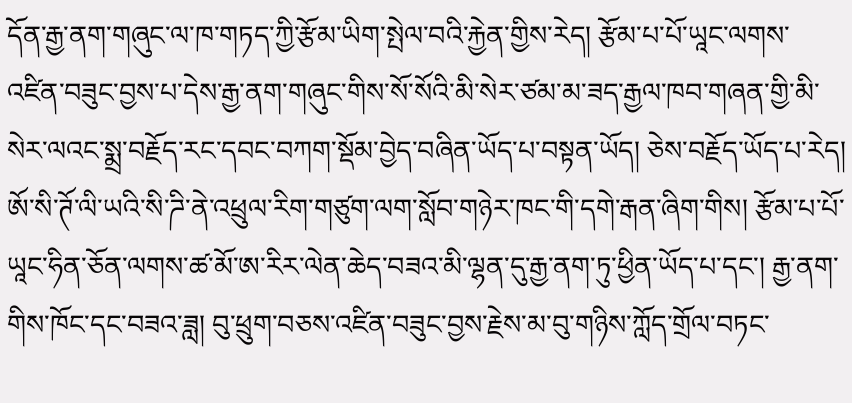དོན་རྒྱ་ནག་གཞུང་ལ་ཁ་གཏད་ཀྱི་རྩོམ་ཡིག་སྤེལ་བའི་རྐྱེན་གྱིས་རེད། རྩོམ་པ་པོ་ཡཱང་ལགས་འཛིན་བཟུང་བྱས་པ་དེས་རྒྱ་ནག་གཞུང་གིས་སོ་སོའི་མི་སེར་ཙམ་མ་ཟད་རྒྱལ་ཁབ་གཞན་གྱི་མི་སེར་ལའང་སྨྲ་བརྗོད་རང་དབང་བཀག་སྡོམ་བྱེད་བཞིན་ཡོད་པ་བསྟན་ཡོད། ཅེས་བརྗོད་ཡོད་པ་རེད།
ཨོ་སི་ཊོ་ལི་ཡའི་སི་ཌི་ནེ་འཕྲུལ་རིག་གཙུག་ལག་སློབ་གཉེར་ཁང་གི་དགེ་རྒན་ཞིག་གིས། རྩོམ་པ་པོ་ཡཱང་ཧིན་ཅོན་ལགས་ཚ་མོ་ཨ་རིར་ལེན་ཆེད་བཟའ་མི་ལྷན་དུ་རྒྱ་ནག་ཏུ་ཕྱིན་ཡོད་པ་དང་། རྒྱ་ནག་གིས་ཁོང་དང་བཟའ་ཟླ། བུ་ཕྲུག་བཅས་འཛིན་བཟུང་བྱས་རྗེས་མ་བུ་གཉིས་ཀློད་གྲོལ་བཏང་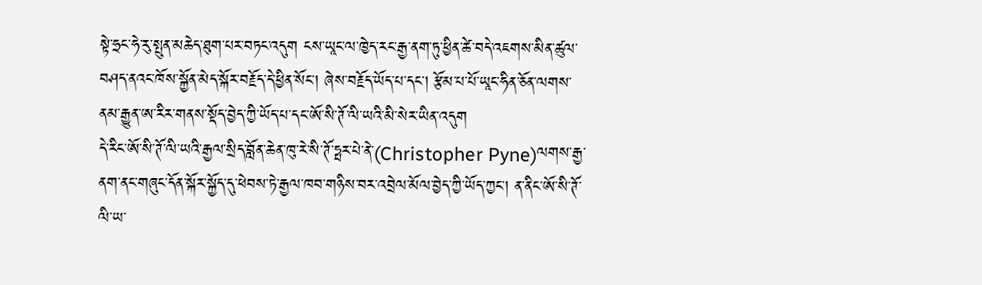སྟེ་ཧྲང་ཧེ་རུ་སྤུན་མཆེད་ཐུག་པར་བཏང་འདུག ངས་ཡཱང་ལ་ཁྱེད་རང་རྒྱ་ནག་ཏུ་ཕྱིན་ཚེ་བདེ་འཇགས་མིན་ཚུལ་བཤད་ནའང་ཁོས་སྐྱོན་མེད་སྐོར་བརྗོད་དེ་ཕྱིན་སོང་། ཞེས་བརྗོད་ཡོད་པ་དང་། རྩོམ་པ་པོ་ཡཱང་ཧིན་ཅོན་ལགས་ནམ་རྒྱུན་ཨ་རིར་གནས་སྡོད་བྱེད་ཀྱི་ཡོད་པ་དང་ཨོ་སི་ཊོ་ལི་ཡའི་མི་སེར་ཡིན་འདུག
དེ་རིང་ཨོ་སི་ཊོ་ལི་ཡའི་རྒྱལ་སྲིད་བློན་ཆེན་ཁུ་རེ་སི་ཊོ་ཧྤར་པེ་ནེ་(Christopher Pyne)ལགས་རྒྱ་ནག་ནང་གཞུང་དོན་སྐོར་སྐྱོད་དུ་ཕེབས་ཏེ་རྒྱལ་ཁབ་གཉིས་བར་འབྲེལ་མོལ་བྱེད་ཀྱི་ཡོད་ཀྱང་། ན་ནིང་ཨོ་སི་ཊོ་ལི་ཡ་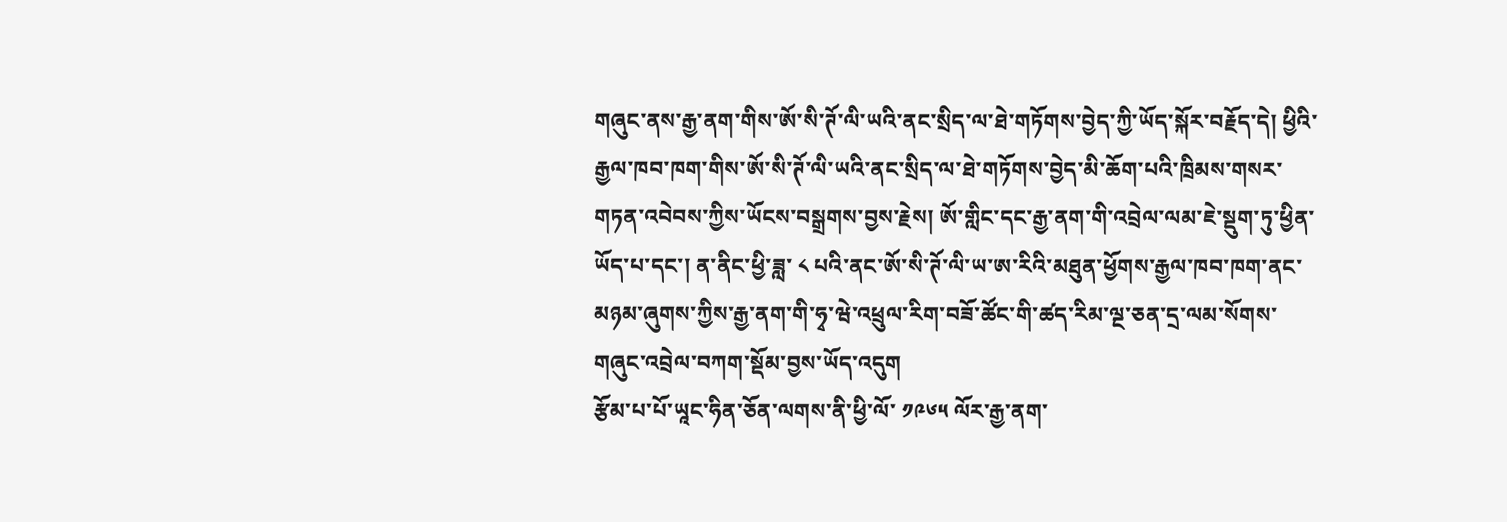གཞུང་ནས་རྒྱ་ནག་གིས་ཨོ་སི་ཊོ་ལི་ཡའི་ནང་སྲིད་ལ་ཐེ་གཏོགས་བྱེད་ཀྱི་ཡོད་སྐོར་བརྗོད་དེ། ཕྱིའི་རྒྱལ་ཁབ་ཁག་གིས་ཨོ་སི་ཊོ་ལི་ཡའི་ནང་སྲིད་ལ་ཐེ་གཏོགས་བྱེད་མི་ཆོག་པའི་ཁྲིམས་གསར་གཏན་འབེབས་ཀྱིས་ཡོངས་བསྒྲགས་བྱས་རྗེས། ཨོ་གླིང་དང་རྒྱ་ནག་གི་འབྲེལ་ལམ་ཇེ་སྡུག་ཏུ་ཕྱིན་ཡོད་པ་དང་། ན་ནིང་ཕྱི་ཟླ་ ༨ པའི་ནང་ཨོ་སི་ཊོ་ལི་ཡ་ཨ་རིའི་མཐུན་ཕྱོགས་རྒྱལ་ཁབ་ཁག་ནང་མཉམ་ཞུགས་ཀྱིས་རྒྱ་ནག་གི་ཧྭ་ཝེ་འཕྲུལ་རིག་བཟོ་ཚོང་གི་ཚད་རིམ་ལྔ་ཅན་དྲ་ལམ་སོགས་གཞུང་འབྲེལ་བཀག་སྡོམ་བྱས་ཡོད་འདུག
རྩོམ་པ་པོ་ཡཱང་ཧིན་ཅོན་ལགས་ནི་ཕྱི་ལོ་ ༡༩༦༥ ལོར་རྒྱ་ནག་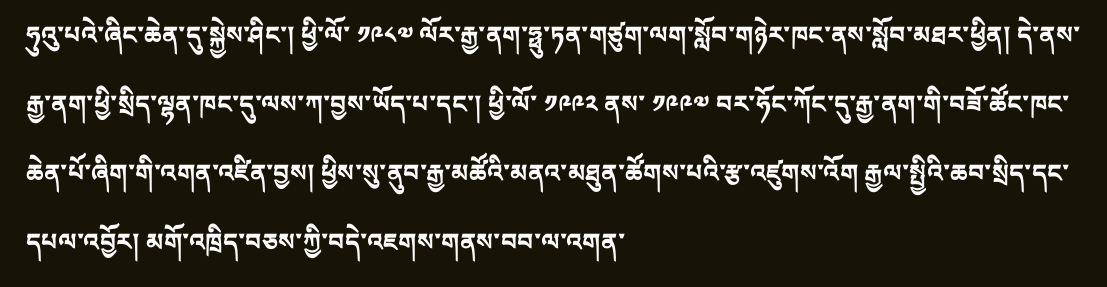ཧུའུ་པའེ་ཞིང་ཆེན་དུ་སྐྱེས་ཤིང་། ཕྱི་ལོ་ ༡༩༨༧ ལོར་རྒྱ་ནག་ཧྥུ་ཏན་གཙུག་ལག་སློབ་གཉེར་ཁང་ནས་སློབ་མཐར་ཕྱིན། དེ་ནས་རྒྱ་ནག་ཕྱི་སྲིད་ལྷན་ཁང་དུ་ལས་ཀ་བྱས་ཡོད་པ་དང་། ཕྱི་ལོ་ ༡༩༩༢ ནས་ ༡༩༩༧ བར་ཧོང་ཀོང་དུ་རྒྱ་ནག་གི་བཟོ་ཚོང་ཁང་ཆེན་པོ་ཞིག་གི་འགན་འཛིན་བྱས། ཕྱིས་སུ་ནུབ་རྒྱ་མཚོའི་མནའ་མཐུན་ཚོགས་པའི་རྩ་འཛུགས་འོག རྒྱལ་སྤྱིའི་ཆབ་སྲིད་དང་དཔལ་འབྱོར། མགོ་འཁྲིད་བཅས་ཀྱི་བདེ་འཇགས་གནས་བབ་ལ་འགན་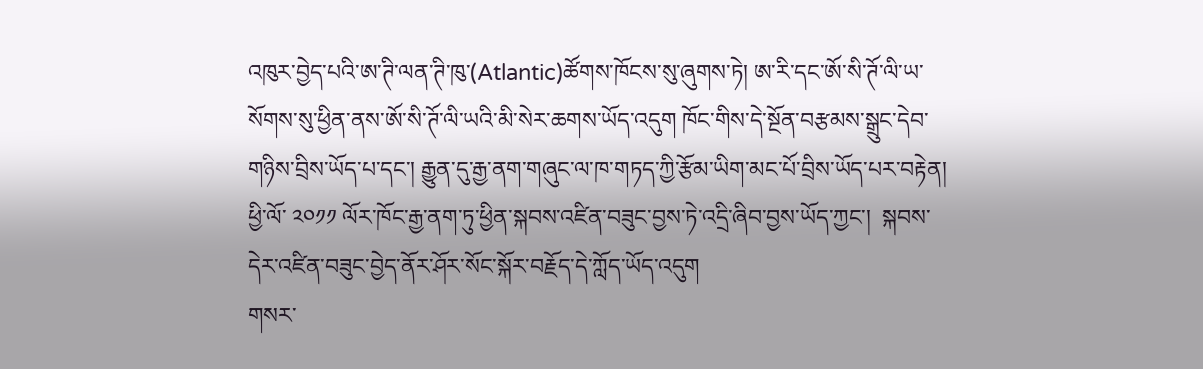འཁུར་བྱེད་པའི་ཨ་ཊི་ལན་ཊི་ཁུ་(Atlantic)ཚོགས་ཁོངས་སུ་ཞུགས་ཏེ། ཨ་རི་དང་ཨོ་སི་ཊོ་ལི་ཡ་སོགས་སུ་ཕྱིན་ནས་ཨོ་སི་ཊོ་ལི་ཡའི་མི་སེར་ཆགས་ཡོད་འདུག ཁོང་གིས་དེ་སྔོན་བརྩམས་སྒྲུང་དེབ་གཉིས་བྲིས་ཡོད་པ་དང་། རྒྱུན་དུ་རྒྱ་ནག་གཞུང་ལ་ཁ་གཏད་ཀྱི་རྩོམ་ཡིག་མང་པོ་བྲིས་ཡོད་པར་བརྟེན།  ཕྱི་ལོ་ ༢༠༡༡ ལོར་ཁོང་རྒྱ་ནག་ཏུ་ཕྱིན་སྐབས་འཛིན་བཟུང་བྱས་ཏེ་འདྲི་ཞིབ་བྱས་ཡོད་ཀྱང་།  སྐབས་དེར་འཛིན་བཟུང་བྱེད་ནོར་ཤོར་སོང་སྐོར་བརྗོད་དེ་ཀློད་ཡོད་འདུག
གསར་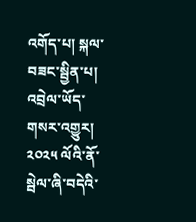འགོད་པ། སྐལ་བཟང་སྦྱིན་པ།
འབྲེལ་ཡོད་གསར་འགྱུར།
༢༠༢༥ ལོའི་ནོ་སྦེལ་ཞི་བདེའི་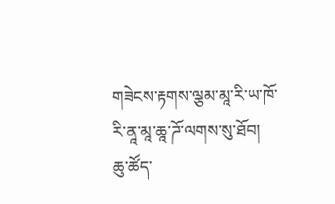གཟེངས་རྟགས་ལྕམ་མཱ་རི་ཡ་ཁོ་རི་ནཱ་མཱ་ཆཱ་ཌོ་ལགས་སུ་ཐོབ།
ཆུ་ཚོད་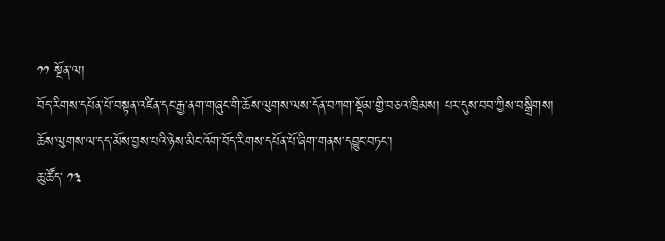༡༡ སྔོན་ལ།
བོད་རིགས་དཔོན་པོ་བསྟན་འཛིན་དང་རྒྱ་ནག་གཞུང་གི་ཆོས་ལུགས་ལས་དོན་བཀག་སྡོམ་གྱི་བཅའ་ཁྲིམས། པར་དུས་བབ་ཀྱིས་བསྒྲིགས།
ཆོས་ལུགས་ལ་དད་མོས་བྱས་པའི་ཉེས་མིང་འོག་བོད་རིགས་དཔོན་པོ་ཞིག་གནས་དབྱུང་བཏང་།
ཆུ་ཚོད་ ༡༣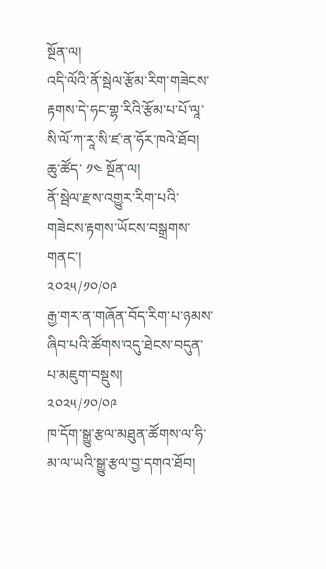སྔོན་ལ།
འདི་ལོའི་ནོ་སྦེལ་རྩོམ་རིག་གཟེངས་རྟགས་དེ་ཧང་གྷ་རིའི་རྩོམ་པ་པོ་ལཱ་སི་ལོ་ཀ་རཱ་སི་ཛ་ན་ཧོར་ཁའེ་ཐོབ།
ཆུ་ཚོད་ ༡༤ སྔོན་ལ།
ནོ་སྦེལ་རྫས་འགྱུར་རིག་པའི་གཟེངས་རྟགས་ཡོངས་བསྒྲགས་གནང་།
༢༠༢༥/༡༠/༠༩
རྒྱ་གར་ན་གཞོན་བོད་རིག་པ་ཉམས་ཞིབ་པའི་ཚོགས་འདུ་ཐེངས་བདུན་པ་མཇུག་བསྡུས།
༢༠༢༥/༡༠/༠༩
ཁ་དོག་སྒྱུ་རྩལ་མཐུན་ཚོགས་ལ་ཧི་མ་ལ་ཡའི་སྒྱུ་རྩལ་བྱ་དགའ་ཐོབ།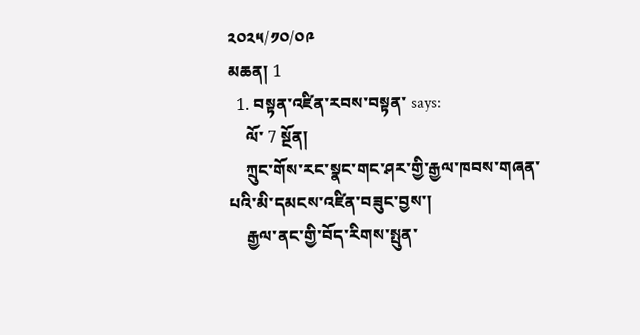༢༠༢༥/༡༠/༠༩
མཆན། 1
  1. བསྟན་འཛིན་རབས་བསྟན་ says:
    ལོ་ 7 སྔོན།
    ཀྲུང་གོས་རང་སྣང་གང་ཤར་གྱི་རྒྱལ་ཁབས་གཞན་པའི་མི་དམངས་འཛིན་བཟུང་བྱས་།
    རྒྱལ་ནང་གྱི་བོད་རིགས་སྤུན་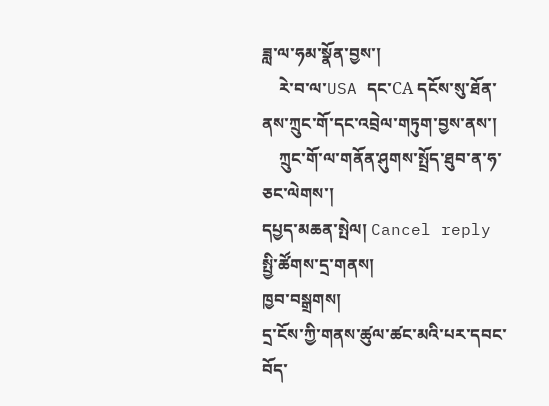ཟླ་ལ་ཧམ་སྣོན་བྱས་།
    རེ་བ་ལ་USA དང་CA དངོས་སུ་ཐོན་ནས་ཀྲུང་གོ་དང་འབྲེལ་གཏུག་བྱས་ནས་།
    ཀྲུང་གོ་ལ་གནོན་ཤུགས་སྤྲོད་ཐུབ་ན་ཧ་ཅང་ལེགས་།
དཔྱད་མཆན་སྤེལ། Cancel reply
སྤྱི་ཚོགས་དྲ་གནས།
ཁྱབ་བསྒྲགས།
དྲ་ངོས་ཀྱི་གནས་ཚུལ་ཚང་མའི་པར་དབང་བོད་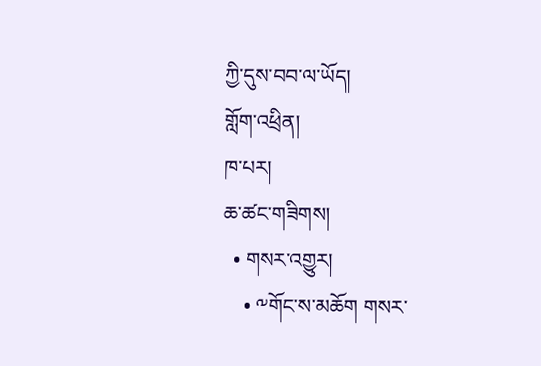ཀྱི་དུས་བབ་ལ་ཡོད།
གློག་འཕྲིན།
ཁ་པར།
ཆ་ཚང་གཟིགས།
  • གསར་འགྱུར།
    • ༸གོང་ས་མཆོག གསར་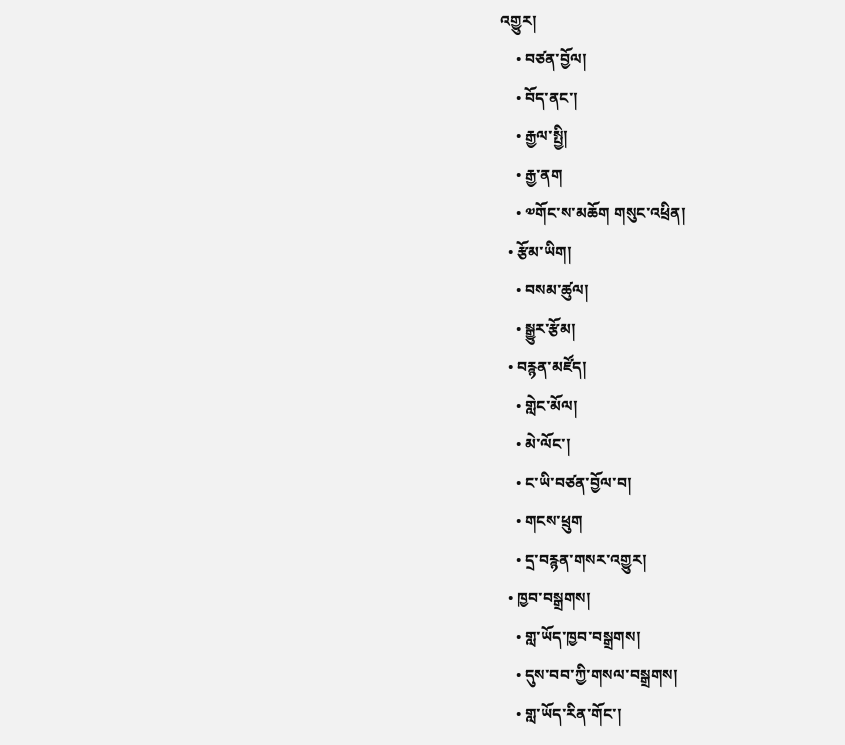འགྱུར།
    • བཙན་བྱོལ།
    • བོད་ནང་།
    • རྒྱལ་སྤྱི།
    • རྒྱ་ནག
    • ༧གོང་ས་མཆོག གསུང་འཕྲིན།
  • རྩོམ་ཡིག།
    • བསམ་ཚུལ།
    • སྒྱུར་རྩོམ།
  • བརྙན་མཛོད།
    • གླེང་མོལ།
    • མེ་ལོང་།
    • ང་ཡི་བཙན་བྱོལ་བ།
    • གངས་ཕྲུག
    • དྲ་བརྙན་གསར་འགྱུར།
  • ཁྱབ་བསྒྲགས།
    • གླ་ཡོད་ཁྱབ་བསྒྲགས།
    • དུས་བབ་ཀྱི་གསལ་བསྒྲགས།
    • གླ་ཡོད་རིན་གོང་།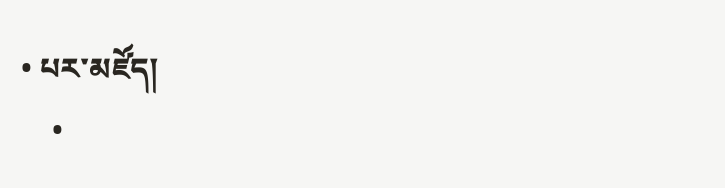• པར་མཛོད།
    •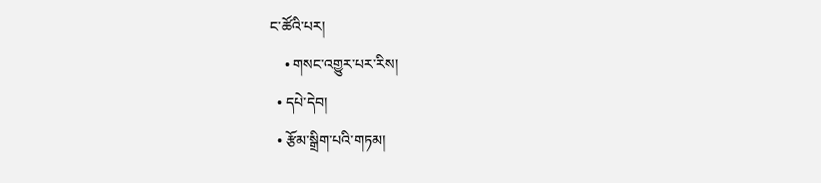ང་ཚོའི་པར།
    • གསང་འགྱུར་པར་རིས།
  • དཔེ་དེབ།
  • རྩོམ་སྒྲིག་པའི་གཏམ།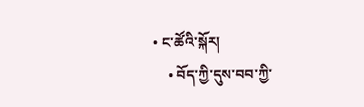• ང་ཚོའི་སྐོར།
    • བོད་ཀྱི་དུས་བབ་ཀྱི་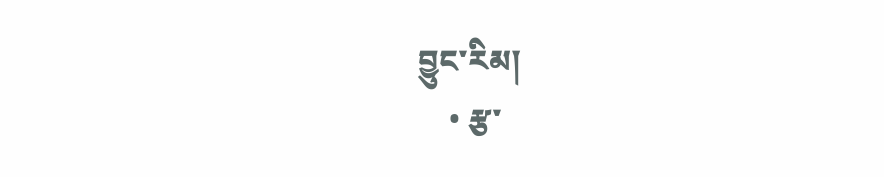བྱུང་རིམ།
    • རྩ་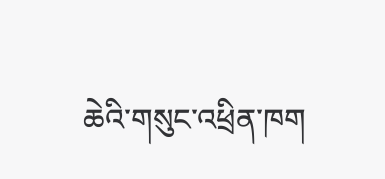ཆེའི་གསུང་འཕྲིན་ཁག